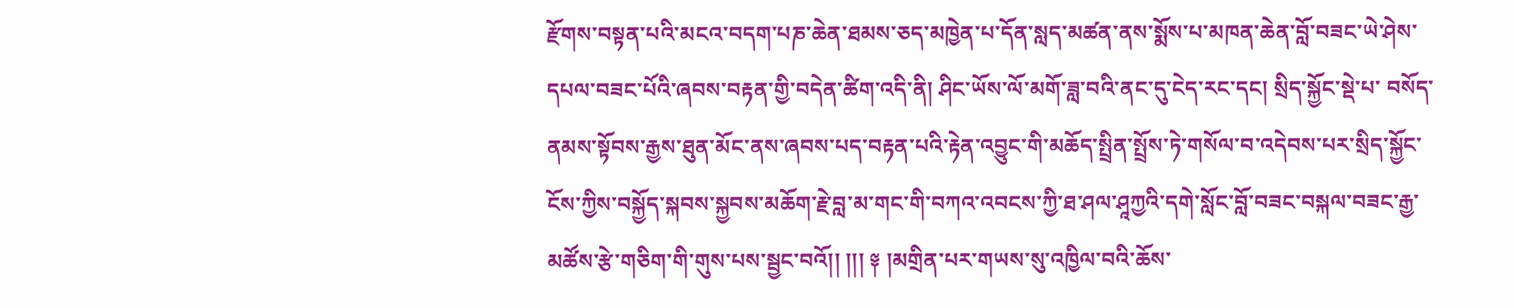རྫོགས་བསྟན་པའི་མངའ་བདག་པཎ་ཆེན་ཐམས་ཅད་མཁྱེན་པ་དོན་སླད་མཚན་ནས་སྨོས་པ་མཁན་ཆེན་བློ་བཟང་ཡེ་ཤེས་དཔལ་བཟང་པོའི་ཞབས་བརྟན་གྱི་བདེན་ཚིག་འདི་ནི། ཤིང་ཡོས་ལོ་མགོ་ཟླ་བའི་ནང་དུ་ངེད་རང་དང། སྲིད་སྐྱོང་སྡེ་པ་ བསོད་ནམས་སྟོབས་རྒྱས་ཐུན་མོང་ནས་ཞབས་པད་བརྟན་པའི་རྟེན་འབྱུང་གི་མཆོད་སྤྲིན་སྤྲོས་ཏེ་གསོལ་བ་འདེབས་པར་སྲིད་སྐྱོང་ངོས་ཀྱིས་བསྐྱོད་སྐབས་སྐྱབས་མཆོག་རྗེ་བླ་མ་གང་གི་བཀའ་འབངས་ཀྱི་ཐ་ཤལ་ཤཱཀྱའི་དགེ་སློང་བློ་བཟང་བསྐལ་བཟང་རྒྱ་མཚོས་རྩེ་གཅིག་གི་གུས་པས་སྦྱང་བའོ།། །།། ༈ །མགྲིན་པར་གཡས་སུ་འཁྱིལ་བའི་ཆོས་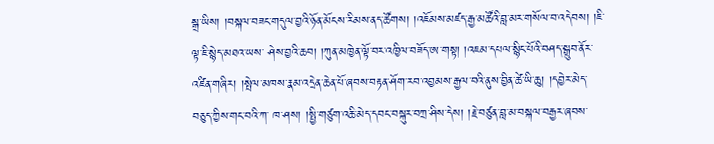སྒྲ་ཡིས། །བསྐལ་བཟང་གདུལ་བྱའི་ཉོན་མོངས་རིམས་ནད་ཚོགས། །འཇོམས་མཛད་རྒྱ་མཚོའི་བླ་མར་གསོལ་བ་འདེབས། །ཇི་ལྟ་ཇི་སྙེད་མཐའ་ཡས་ ཤེས་བྱའི་ཆབ། །ཀུན་མཁྱེན་ལྟོ་བར་འཁྱིལ་བཟོད་ཨ་གསྟ། །འཇམ་དཔལ་སྙིང་པོའི་བཤད་སྒྲུབ་ནོར་འཛིན་གཞིར། །སྤེལ་མཁས་རྣམ་འདྲེན་ཆེན་པོ་ཞབས་བརྟན་ཤོག་རབ་འབྱམས་རྒྱལ་བའི་ནུས་བྱིན་ཚེ་ཡི་ཆུ། །དབྱེར་མེད་བཅུད་ཀྱིས་གང་བའི་ཀ་ ཁ་ཤས། །སྤྱི་གཙུག་འཆི་མེད་དབང་བསྐུར་བཀྲ་ཤིས་དེས། །རྗེ་བཙུན་བླ་མ་བསྐལ་བརྒྱར་ཞབས་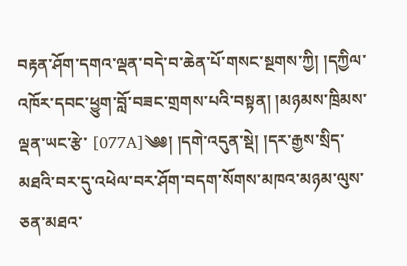བརྟན་ཤོག་དགའ་ལྡན་བདེ་བ་ཆེན་པོ་གསང་སྔགས་ཀྱི། །དཀྱིལ་འཁོར་དབང་ཕྱུག་བློ་བཟང་གྲགས་པའི་བསྟན། །མཉམས་ཁྲིམས་ལྡན་ཡང་རྩེ་ [077A]༄༅། །དགེ་འདུན་སྡེ། །དར་རྒྱས་སྲིད་མཐའི་བར་དུ་འཕེལ་བར་ཤོག་བདག་སོགས་མཁའ་མཉམ་ལུས་ཅན་མཐའ་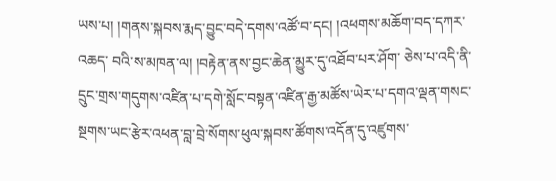ཡས་པ། །གནས་སྐབས་རྨད་བྱུང་བདེ་དགས་འཚོ་བ་དང། །འཕགས་མཆོག་བད་དཀར་འཆད་ བའི་ས་མཁན་ལ། །བརྟེན་ནས་བྱང་ཆེན་མྱུར་དུ་འཐོབ་པར་ཤོག་ ཅེས་པ་འདི་ནི་དྲུང་གྲས་གདུགས་འཛིན་པ་དགེ་སློང་བསྟན་འཛིན་རྒྱ་མཚོས་ཡེར་པ་དགའ་ལྡན་གསང་སྔགས་ཡང་རྩེར་འཕན་བླ་བྲེ་སོགས་ཕུལ་སྐབས་ཚོགས་འདོན་དུ་འཛུགས་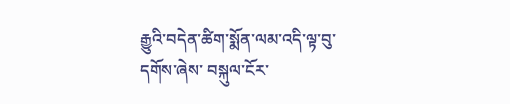རྒྱུའི་བདེན་ཚིག་སྨོན་ལམ་འདི་ལྟ་བུ་དགོས་ཞེས་ བསྐུལ་ངོར་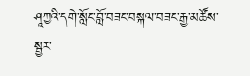ཤཱཀྱའི་དགེ་སློང་བློ་བཟང་བསྐལ་བཟང་རྒྱ་མཚོས་སྦྱར་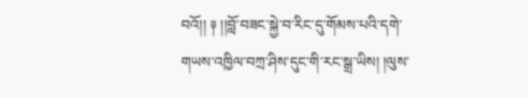བའོ།། ༈ །།བློ་བཟང་སྐྱེ་བ་རིང་དུ་གོམས་པའི་དགེ་གཡས་འཁྱིལ་བཀྲ་ཤིས་དུང་གི་རང་སྒྲ་ཡིས། །ལུས་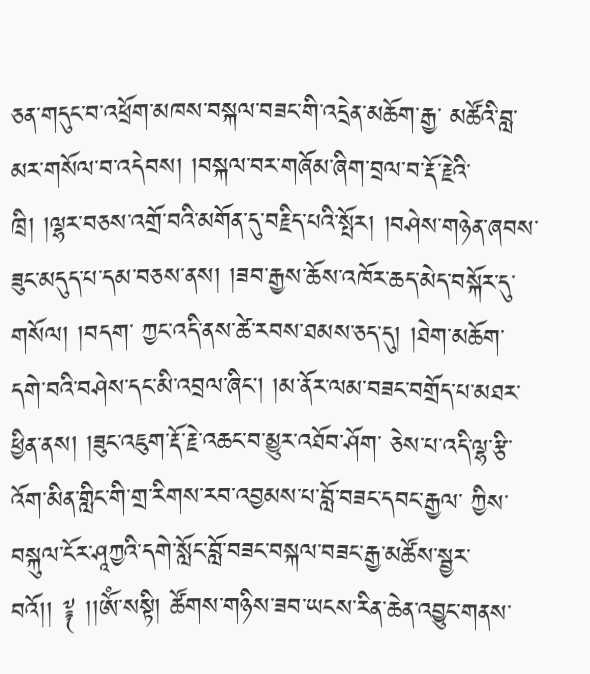ཅན་གདུང་བ་འཕྲོག་མཁས་བསྐལ་བཟང་གི་འདྲེན་མཆོག་རྒྱ་ མཚོའི་བླ་མར་གསོལ་བ་འདེབས། །བསྐལ་བར་གཞོམ་ཞིག་བྲལ་བ་རྡོ་རྗེའི་ཁྲི། །ལྷར་བཅས་འགྲོ་བའི་མགོན་དུ་བརྗིད་པའི་སྤོར། །བཤེས་གཉེན་ཞབས་ཟུང་མདུད་པ་དམ་བཅས་ནས། །ཟབ་རྒྱས་ཆོས་འཁོར་ཆད་མེད་བསྐོར་དུ་གསོལ། །བདག་ ཀྱང་འདི་ནས་ཚེ་རབས་ཐམས་ཅད་དུ། །ཐེག་མཆོག་དགེ་བའི་བཤེས་དང་མི་འབྲལ་ཞིང། །མ་ནོར་ལམ་བཟང་བགྲོད་པ་མཐར་ཕྱིན་ནས། །ཟུང་འཇུག་རྡོ་རྗེ་འཆང་བ་མྱུར་འཐོབ་ཤོག་ ཅེས་པ་འདི་ལྷ་རྩི་འོག་མིན་གླིང་གི་གྲ་རིགས་རབ་འབྱམས་པ་བློ་བཟང་དབང་རྒྱལ་ ཀྱིས་བསྐུལ་ངོར་ཤཱཀྱའི་དགེ་སློང་བློ་བཟང་བསྐལ་བཟང་རྒྱ་མཚོས་སྦྱར་བའོ།། ༈ །།ཨོཾ་སསྟི། ཚོགས་གཉིས་ཟབ་ཡངས་རིན་ཆེན་འབྱུང་གནས་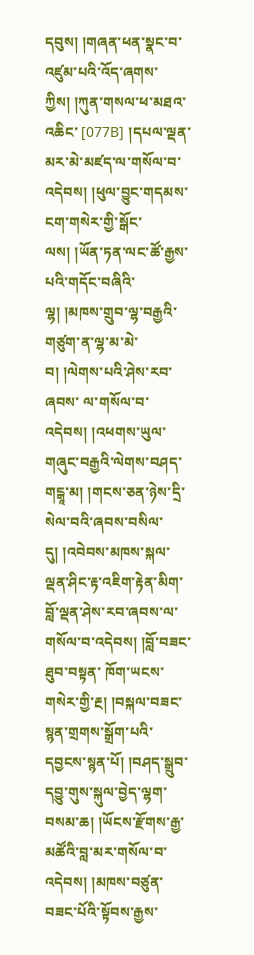དབུས། །གཞན་ཕན་སྣང་བ་འཛུམ་པའི་འོད་ཞགས་ཀྱིས། །ཀུན་གསལ་ཕ་མཐའ་འཆིང་ [077B] །དཔལ་ལྡན་མར་མེ་མཛད་ལ་གསོལ་བ་འདེབས། །ཕུལ་བྱུང་གདམས་ངག་གསེར་གྱི་སྒོང་ལས། །ཡོན་ཏན་ལང་ཚོ་རྒྱས་པའི་གདོང་བཞིའི་ལྷ། །མཁས་གྲུབ་ལྷ་བརྒྱའི་གཙུག་ན་ལྷ་མ་མེ་བ། །ལེགས་པའི་ཤེས་རབ་ཞབས་ ལ་གསོལ་བ་འདེབས། །འཕགས་ཡུལ་གཞུང་བརྒྱའི་ལེགས་བཤད་གངྒཱ་མ། །གངས་ཅན་ཉེས་དྲི་སེལ་བའི་ཞབས་བསིལ་དུ། །འབེབས་མཁས་སྐལ་ལྡན་ཤིང་རྟ་འཇིག་རྟེན་མིག་བློ་ལྡན་ཤེས་རབ་ཞབས་ལ་གསོལ་བ་འདེབས། །བློ་བཟང་ཐུབ་བསྟན་ ཁོག་ཡངས་གསེར་གྱི་རྔ། །བསྐལ་བཟང་སྙན་གྲགས་སྒྲོག་པའི་དབྱངས་སྙན་པོ། །བཤད་སྒྲུབ་དབྱུ་གུས་སྐུལ་བྱེད་ལྷག་བསམ་ཆ། །ཡོངས་རྫོགས་རྒྱ་མཚོའི་བླ་མར་གསོལ་བ་འདེབས། །མཁས་བཙུན་བཟང་པོའི་སྟོབས་རྒྱས་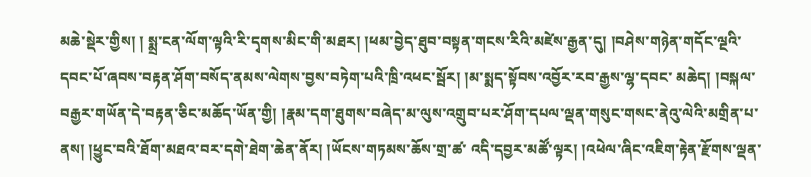མཆེ་སྡེར་གྱིས། ། སྨྲ་ངན་ལོག་ལྟའི་རི་དྭགས་མིང་གི་མཐར། །ཕམ་བྱེད་ཐུབ་བསྟན་གངས་རིའི་མཛེས་རྒྱན་དུ། །བཤེས་གཉེན་གདོང་ལྔའི་དབང་པོ་ཞབས་བརྟན་ཤོག་བསོད་ནམས་ལེགས་བྱས་བཏེག་པའི་ཁྲི་འཕང་སྦོར། །མ་སྨད་སྟོབས་འབྱོར་རབ་རྒྱས་ལྷ་དབང་ མཆེད། །བསྐལ་བརྒྱར་གཡོན་དེ་བརྟན་ཅིང་མཆོད་ཡོན་གྱི། །རྣམ་དག་ཐུགས་བཞེད་མ་ལུས་འགྲུབ་པར་ཤོག་དཔལ་ལྡན་གསུང་གསང་ནེའུ་ལེའི་མགྲིན་པ་ནས། །ཕྱུང་བའི་ཐོག་མཐའ་བར་དགེ་ཐེག་ཆེན་ནོར། །ཡོངས་གཏམས་ཆོས་གྲ་ཚ་ འདི་དབྱར་མཚོ་ལྟར། །འཕེལ་ཞིང་འཇིག་རྟེན་རྫོགས་ལྡན་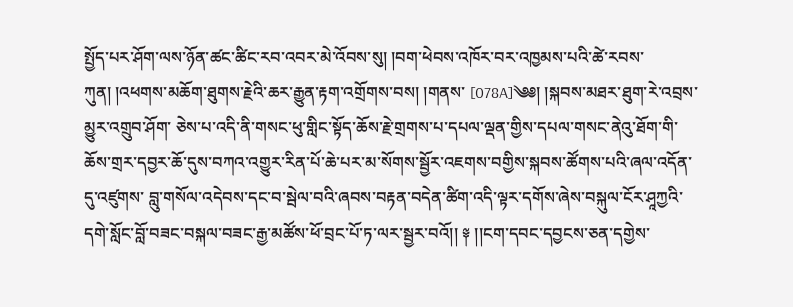སྤྱོད་པར་ཤོག་ལས་ཉོན་ཚང་ཚིང་རབ་འབར་མེ་འོབས་སུ། །བག་ཕེབས་འཁོར་བར་འཁྱམས་པའི་ཚེ་རབས་ཀུན། །འཕགས་མཆོག་ཐུགས་རྗེའི་ཆར་རྒྱུན་རྟག་འགྲོགས་བས། །གནས་ [078A]༄༅། །སྐབས་མཐར་ཐུག་རེ་འབྲས་མྱུར་འགྲུབ་ཤོག་ ཅེས་པ་འདི་ནི་གསང་ཕུ་གླིང་སྟོད་ཆོས་རྗེ་གྲགས་པ་དཔལ་ལྡན་གྱིས་དཔལ་གསང་ནེའུ་ཐོག་གི་ཆོས་གྲར་དབྱར་ཆོ་དུས་བཀའ་འགྱུར་རིན་པོ་ཆེ་པར་མ་སོགས་སྦྱོར་འཇགས་བགྱིས་སྐབས་ཚོགས་པའི་ཞལ་འདོན་དུ་འཛུགས་ བླུ་གསོལ་འདེབས་དང་བ་སྦེལ་བའི་ཞབས་བརྟན་བདེན་ཚིག་འདི་ལྟར་དགོས་ཞེས་བསྐུལ་ངོར་ཤཱཀྱའི་དགེ་སློང་བློ་བཟང་བསྐལ་བཟང་རྒྱ་མཚོས་ཕོ་བྲང་པོ་ཏ་ལར་སྦྱར་བའོ།། ༈ །།ངག་དབང་དབྱངས་ཅན་དགྱེས་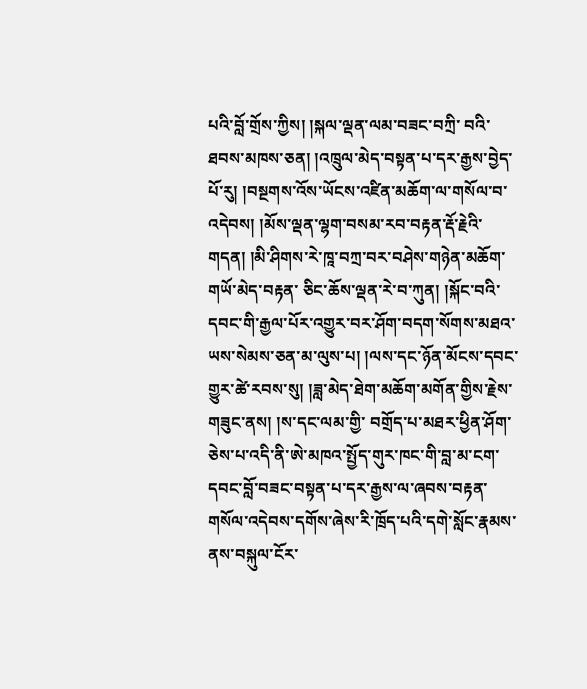པའི་བློ་གྲོས་ཀྱིས། །སྐལ་ལྡན་ལམ་བཟང་བཀྲི་ བའི་ཐབས་མཁས་ཅན། །འཁྲུལ་མེད་བསྟན་པ་དར་རྒྱས་བྱེད་པོ་རུ། །བསྔགས་འོས་ཡོངས་འཛིན་མཆོག་ལ་གསོལ་བ་འདེབས། །མོས་ལྡན་ལྷག་བསམ་རབ་བརྟན་རྡོ་རྗེའི་གདན། །མི་ཤིགས་རེ་ཁཱ་བཀྲ་བར་བཤེས་གཉེན་མཆོག་གཡོ་མེད་བརྟན་ ཅིང་ཆོས་ལྡན་རེ་བ་ཀུན། །སྐོང་བའི་དབང་གི་རྒྱལ་པོར་འགྱུར་བར་ཤོག་བདག་སོགས་མཐའ་ཡས་སེམས་ཅན་མ་ལུས་པ། །ལས་དང་ཉོན་མོངས་དབང་གྱུར་ཚེ་རབས་སུ། །ཟླ་མེད་ཐེག་མཆོག་མགོན་གྱིས་རྗེས་གཟུང་ནས། །ས་དང་ལམ་གྱི་ བགྲོད་པ་མཐར་ཕྱིན་ཤོག་ ཅེས་པ་འདི་ནི་ཨེ་མཁའ་སྤྱོད་གུར་ཁང་གི་བླ་མ་ངག་དབང་བློ་བཟང་བསྟན་པ་དར་རྒྱས་ལ་ཞབས་བརྟན་གསོལ་འདེབས་དགོས་ཞེས་རི་ཁྲོད་པའི་དགེ་སློང་རྣམས་ནས་བསྐུལ་ངོར་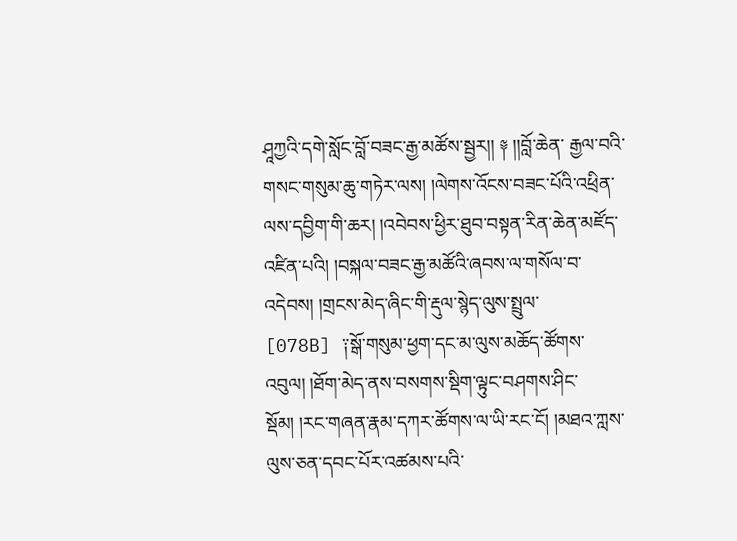ཤཱཀྱའི་དགེ་སློང་བློ་བཟང་རྒྱ་མཚོས་སྦྱར།། ༈ །།བློ་ཆེན་ རྒྱལ་བའི་གསང་གསུམ་ཆུ་གཏེར་ལས། །ལེགས་འོངས་བཟང་པོའི་འཕྲིན་ལས་དབྱིག་གི་ཆར། །འབེབས་ཕྱིར་ཐུབ་བསྟན་རིན་ཆེན་མཛོད་འཛིན་པའི། །བསྐལ་བཟང་རྒྱ་མཚོའི་ཞབས་ལ་གསོལ་བ་འདེབས། །གྲངས་མེད་ཞིང་གི་རྡུལ་སྙེད་ལུས་སྤྲུལ་ [078B] ༑སྒོ་གསུམ་ཕྱག་དང་མ་ལུས་མཆོད་ཚོགས་འབུལ། །ཐོག་མེད་ནས་བསགས་སྡིག་ལྟུང་བཤགས་ཤིང་སྡོམ། །རང་གཞན་རྣམ་དཀར་ཚོགས་ལ་ཡི་རང་ངོ། །མཐའ་ཀླས་ལུས་ཅན་དབང་པོར་འཚམས་པའི་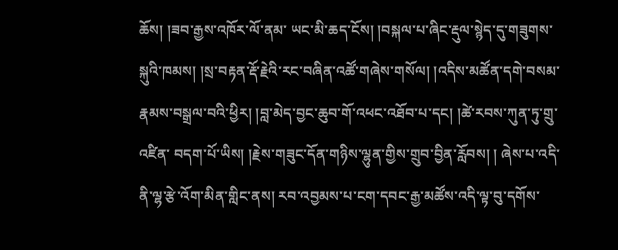ཆོས། །ཟབ་རྒྱས་འཁོར་ལོ་ནམ་ ཡང་མི་ཆད་ངོས། །བསྐལ་པ་ཞིང་རྡུལ་སྙེད་དུ་གཟུགས་སྐུའི་ཁམས། །སྲ་བརྟན་རྡོ་རྗེའི་རང་བཞིན་འཚོ་གཞེས་གསོལ། །འདིས་མཚོན་དགེ་བསམ་རྣམས་བསྒྲལ་བའི་ཕྱིར། །བླ་མེད་བྱང་ཆུབ་གོ་འཕང་འཐོབ་པ་དང། །ཚེ་རབས་ཀུན་ཏུ་གྲུ་འཛིན་ བདག་པོ་ཡིས། །རྗེས་གཟུང་དོན་གཉིས་ལྷུན་གྱིས་གྲུབ་བྱིན་རློབས། ། ཞེས་པ་འདི་ནི་ལྷ་རྩེ་འོག་མིན་གླིང་ནས། རབ་འབྱམས་པ་ངག་དབང་རྒྱ་མཚོས་འདི་ལྟ་བུ་དགོས་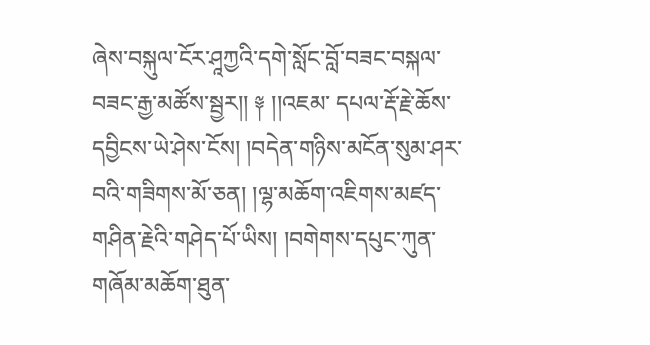ཞེས་བསྐུལ་ངོར་ཤཱཀྱའི་དགེ་སློང་བློ་བཟང་བསྐལ་བཟང་རྒྱ་མཚོས་སྦྱར།། ༈ །།འཇམ་ དཔལ་རྡོ་རྗེ་ཆོས་དབྱིངས་ཡེ་ཤེས་ངོས། །བདེན་གཉིས་མངོན་སུམ་ཤར་བའི་གཟིགས་མོ་ཅན། །ལྷ་མཆོག་འཇིགས་མཛད་གཤིན་རྗེའི་གཤེད་པོ་ཡིས། །བགེགས་དཔུང་ཀུན་གཞོམ་མཆོག་ཐུན་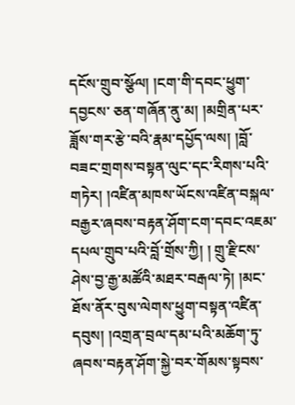དངོས་གྲུབ་སྩོལ། །ངག་གི་དབང་ཕྱུག་དབྱངས་ ཅན་གཞོན་ནུ་མ། །མགྲིན་པར་ཟློས་གར་རྩེ་བའི་རྣམ་དཔྱོད་ལས། །བློ་བཟང་གྲགས་བསྟན་ལུང་དང་རིགས་པའི་གཏེར། །འཛིན་མཁས་ཡོངས་འཛིན་བསྐལ་བརྒྱར་ཞབས་བརྟན་ཤོག་ངག་དབང་འཇམ་དཔལ་གྲུབ་པའི་བློ་གྲོས་ཀྱི། ། གྲུ་རྫིངས་ཤེས་བྱ་རྒྱ་མཚོའི་མཐར་བརྒལ་ཏེ། །མང་ཐོས་ནོར་བུས་ལེགས་ཕྱུག་བསྟན་འཛིན་དབུས། །འགྲན་བྲལ་དམ་པའི་མཆོག་ཏུ་ཞབས་བརྟན་ཤོག་སྐྱེ་བར་གོམས་སྟབས་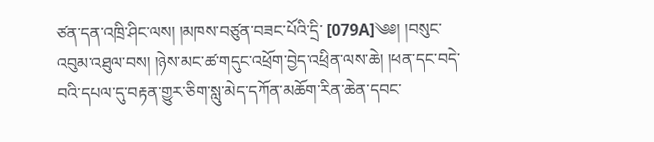ཙན་དན་འཁྲི་ཤིང་ལས། །མཁས་བཙུན་བཟང་པོའི་དྲི་ [079A]༄༅། །བསུང་འབུམ་འཐུལ་བས། །ཉེས་མང་ཚ་གདུང་འཕྲོག་བྱེད་འཕྲིན་ལས་ཆེ། །ཕན་དང་བདེ་བའི་དཔལ་དུ་བརྟན་གྱུར་ཅིག་སླུ་མེད་དཀོན་མཆོག་རིན་ཆེན་དབང་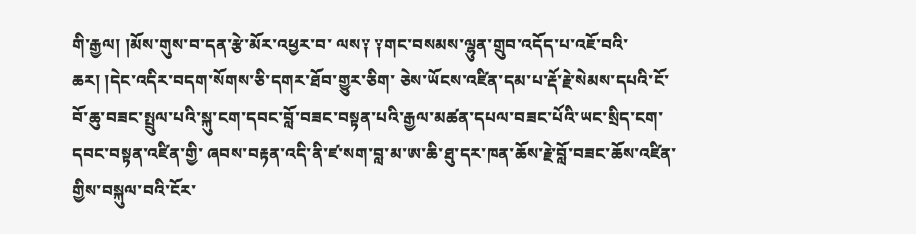གི་རྒྱལ། །མོས་གུས་བ་དན་རྩེ་མོར་འཕྱར་བ་ ལས༑ ༑གང་བསམས་ལྷུན་གྲུབ་འདོད་པ་འཇོ་བའི་ཆར། །དེང་འདིར་བདག་སོགས་ཅི་དགར་ཐོབ་གྱུར་ཅིག་ ཅེས་ཡོངས་འཛིན་དམ་པ་རྡོ་རྗེ་སེམས་དཔའི་ངོ་བོ་ཆུ་བཟང་སྤྲུལ་པའི་སྐུ་ངག་དབང་བློ་བཟང་བསྟན་པའི་རྒྱལ་མཚན་དཔལ་བཟང་པོའི་ཡང་སྲིད་ངག་དབང་བསྟན་འཛིན་གྱི་ ཞབས་བརྟན་འདི་ནི་ཛ་སག་བླ་མ་ཨ་ཆི་ཐུ་དར་ཁན་ཆོས་རྗེ་བློ་བཟང་ཆོས་འཛིན་གྱིས་བསྐུལ་བའི་ངོར་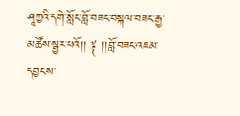ཤཱཀྱའི་དགེ་སློང་བློ་བཟང་བསྐལ་བཟང་རྒྱ་མཚོས་སྦྱར་པའོ།། ༈ །།བློ་བཟང་འཇམ་དབྱངས་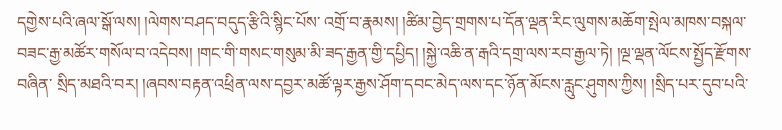དགྱེས་པའི་ཞལ་སྒོ་ལས། །ལེགས་བཤད་བདུད་རྩིའི་སྙིང་པོས་ འགྲོ་བ་རྣམས། །ཚིམ་བྱེད་གྲགས་པ་དོན་ལྡན་རིང་ལུགས་མཆོག་སྤེལ་མཁས་བསྐལ་བཟང་རྒྱ་མཚོར་གསོལ་བ་འདེབས། །གང་གི་གསང་གསུམ་མི་ཟད་རྒྱན་གྱི་དཔྱིད། །སྐྱེ་འཆི་ན་རྒའི་དགྲ་ལས་རབ་རྒྱལ་ཏེ། །ལྔ་ལྡན་ལོངས་སྤྱོད་རྫོགས་བཞིན་ སྲིད་མཐའི་བར། །ཞབས་བརྟན་འཕྲིན་ལས་དབྱར་མཚོ་ལྟར་རྒྱས་ཤོག་དབང་མེད་ལས་དང་ཉོན་མོངས་རླུང་ཤུགས་ཀྱིས། །སྲིད་པར་དུབ་པའི་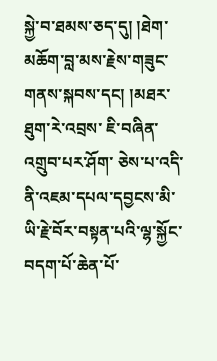སྐྱེ་བ་ཐམས་ཅད་དུ། །ཐེག་མཆོག་བླ་མས་རྗེས་གཟུང་གནས་སྐབས་དང། །མཐར་ཐུག་རེ་འབྲས་ ཇི་བཞིན་འགྲུབ་པར་ཤོག་ ཅེས་པ་འདི་ནི་འཇམ་དཔལ་དབྱངས་མི་ཡི་རྗེ་བོར་བསྟན་པའི་ལྷ་སྐྱོང་བདག་པོ་ཆེན་པོ་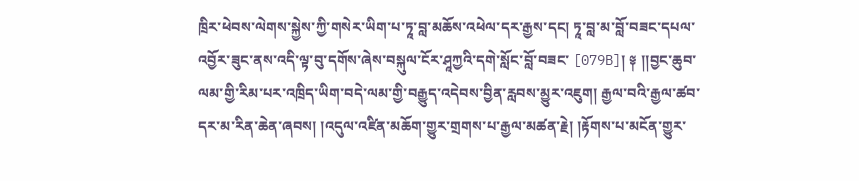ཁྲིར་ཕེབས་ལེགས་སྐྱེས་ཀྱི་གསེར་ཡིག་པ་ཏཱ་བླ་མཆོས་འཕེལ་དར་རྒྱས་དང། ཏཱ་བླ་མ་བློ་བཟང་དཔལ་འབྱོར་ཟུང་ནས་འདི་ལྟ་བུ་དགོས་ཞེས་བསྐུལ་ངོར་ཤཱཀྱའི་དགེ་སློང་བློ་བཟང་ [079B]། ༈ །།བྱང་ཆུབ་ལམ་གྱི་རིམ་པར་འཁྲིད་ཡིག་བདེ་ལམ་གྱི་བརྒྱུད་འདེབས་བྱིན་རླབས་མྱུར་འཇུག། རྒྱལ་བའི་རྒྱལ་ཚབ་དར་མ་རིན་ཆེན་ཞབས། །འདུལ་འཛིན་མཆོག་གྱུར་གྲགས་པ་རྒྱལ་མཚན་རྗེ། །རྟོགས་པ་མངོན་གྱུར་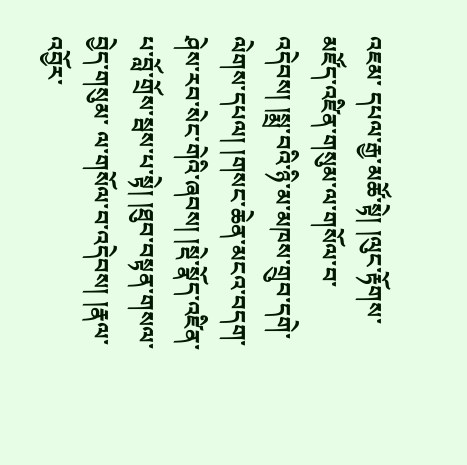འཇམ་ དཔལ་རྒྱ་མཚོ་སྟེ། །ལུང་རྟོགས་མཛོད་འཛིན་གསུམ་ལ་གསོལ་བ་འདེབས། །སྨྲ་བའི་ཉི་མ་མཁས་གྲུབ་དགེ་ལེགས་དཔལ། །གསང་ཆེན་མངའ་བདག་ཤེས་རབ་སེང་གེའི་ཞབས། །སྡེ་སྣོད་འཛིན་པ་བློ་གྲོས་སྦས་པ་སྟེ། །ཐུབ་བསྟན་གསལ་བྱེད་གསུམ་ ལ་གསོལ་བ་འདེབས། །རྣལ་འབྱོར་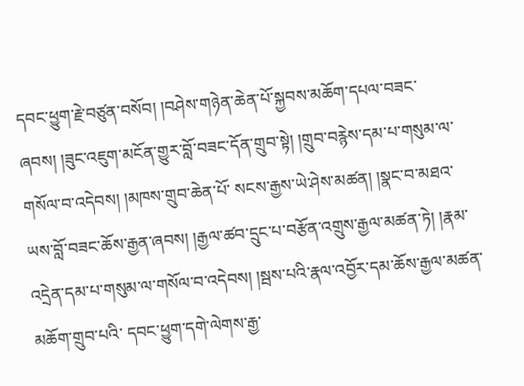དབང་ཕྱུག་རྗེ་བཙུན་བསོབ། །བཤེས་གཉེན་ཆེན་པོ་སྐྱབས་མཆོག་དཔལ་བཟང་ཞབས། །ཟུང་འཇུག་མངོན་གྱུར་བློ་བཟང་དོན་གྲུབ་སྟེ། །གྲུབ་བརྙེས་དམ་པ་གསུམ་ལ་གསོལ་བ་འདེབས། །མཁས་གྲུབ་ཆེན་པོ་ སངས་རྒྱས་ཡེ་ཤེས་མཚན། །སྣང་བ་མཐའ་ཡས་བློ་བཟང་ཆོས་རྒྱན་ཞབས། །རྒྱལ་ཚབ་དྲུང་པ་བརྩོན་འགྲུས་རྒྱལ་མཚན་ཏེ། །རྣམ་འདྲེན་དམ་པ་གསུམ་ལ་གསོལ་བ་འདེབས། །སྦས་པའི་རྣལ་འབྱོར་དམ་ཆོས་རྒྱལ་མཚན་མཆོག་གྲུབ་པའི་ དབང་ཕྱུག་དགེ་ལེགས་རྒྱ་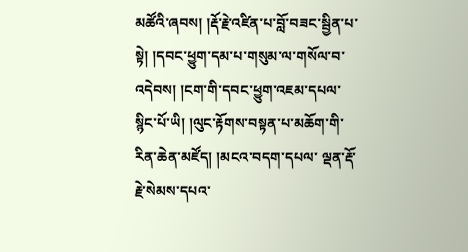མཚོའི་ཞབས། །རྡོ་རྗེ་འཛིན་པ་བློ་བཟང་སྦྱིན་པ་སྟེ། །དབང་ཕྱུག་དམ་པ་གསུམ་ལ་གསོལ་བ་འདེབས། །ངག་གི་དབང་ཕྱུག་འཇམ་དཔལ་སྙིང་པོ་ཡི། །ལུང་རྟོགས་བསྟན་པ་མཆོག་གི་རིན་ཆེན་མཛོད། །མངའ་བདག་དཔལ་ ལྡན་རྡོ་རྗེ་སེམས་དཔའ་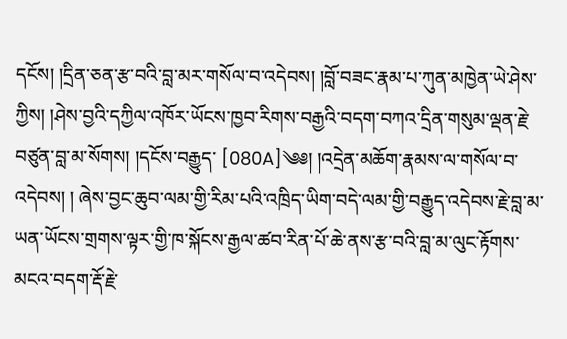དངོས། །དྲིན་ཅན་རྩ་བའི་བླ་མར་གསོལ་བ་འདེབས། །བློ་བཟང་རྣམ་པ་ཀུན་མཁྱེན་ཡེ་ཤེས་ཀྱིས། །ཤེས་བྱའི་དཀྱིལ་འཁོར་ཡོངས་ཁྱབ་རིགས་བརྒྱའི་བདག་བཀའ་དྲིན་གསུམ་ལྡན་རྗེ་བཙུན་བླ་མ་སོགས། །དངོས་བརྒྱུད་ [080A]༄༅། །འདྲེན་མཆོག་རྣམས་ལ་གསོལ་བ་འདེབས། ། ཞེས་བྱང་ཆུབ་ལམ་གྱི་རིམ་པའི་འཁྲིད་ཡིག་བདེ་ལམ་གྱི་བརྒྱུད་འདེབས་རྗེ་བླ་མ་ཡན་ཡོངས་གྲགས་ལྟར་གྱི་ཁ་སྐོངས་རྒྱལ་ཚབ་རིན་པོ་ཆེ་ནས་རྩ་བའི་བླ་མ་ལུང་རྟོགས་མངའ་བདག་རྡོ་རྗེ་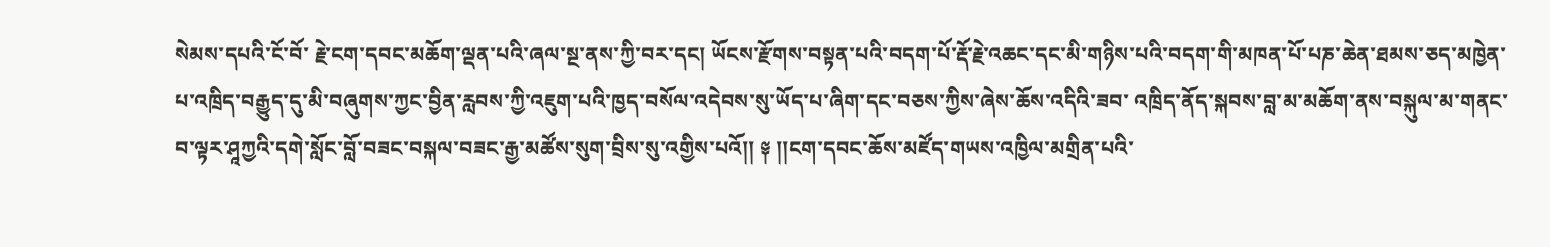སེམས་དཔའི་ངོ་བོ་ རྗེ་ངག་དབང་མཆོག་ལྡན་པའི་ཞལ་སྔ་ནས་ཀྱི་བར་དང། ཡོངས་རྫོགས་བསྟན་པའི་བདག་པོ་རྡོ་རྗེ་འཆང་དང་མི་གཉིས་པའི་བདག་གི་མཁན་པོ་པཎ་ཆེན་ཐམས་ཅད་མཁྱེན་པ་འཁྲིད་བརྒྱུད་དུ་མི་བཞུགས་ཀྱང་བྱིན་རླབས་ཀྱི་འཇུག་པའི་ཁྱད་བསོལ་འདེབས་སུ་ཡོད་པ་ཞིག་དང་བཅས་ཀྱིས་ཞེས་ཆོས་འདིའི་ཟབ་ འཁྲིད་ནོད་སྐབས་བླ་མ་མཆོག་ནས་བསྐུལ་མ་གནང་བ་ལྟར་ཤཱཀྱའི་དགེ་སློང་བློ་བཟང་བསྐལ་བཟང་རྒྱ་མཚོས་སུག་བྲིས་སུ་འགྱིས་པའོ།། ༈ །།ངག་དབང་ཆོས་མཛོད་གཡས་འཁྱིལ་མགྲིན་པའི་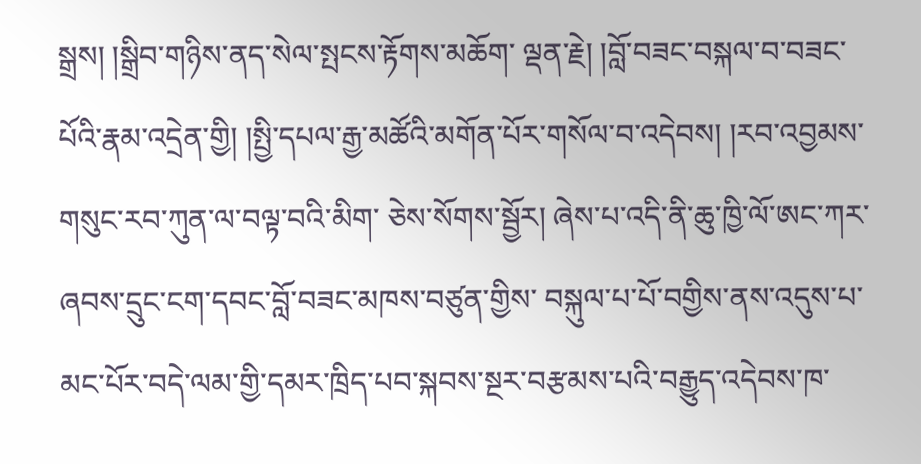སྒྲས། །སྒྲིབ་གཉིས་ནད་སེལ་སྤངས་རྟོགས་མཆོག་ ལྡན་རྗེ། །བློ་བཟང་བསྐལ་བ་བཟང་པོའི་རྣམ་འདྲེན་གྱི། །སྤྱི་དཔལ་རྒྱ་མཚོའི་མགོན་པོར་གསོལ་བ་འདེབས། །རབ་འབྱམས་གསུང་རབ་ཀུན་ལ་བལྟ་བའི་མིག་ ཅེས་སོགས་སྦྱོར། ཞེས་པ་འདི་ནི་ཆུ་ཁྱི་ལོ་ཨང་ཀར་ཞབས་དྲུང་ངག་དབང་བློ་བཟང་མཁས་བཙུན་གྱིས་ བསྐུལ་པ་པོ་བགྱིས་ནས་འདུས་པ་མང་པོར་བདེ་ལམ་གྱི་དམར་ཁྲིད་པབ་སྐབས་སྔར་བརྩམས་པའི་བརྒྱུད་འདེབས་ཁ་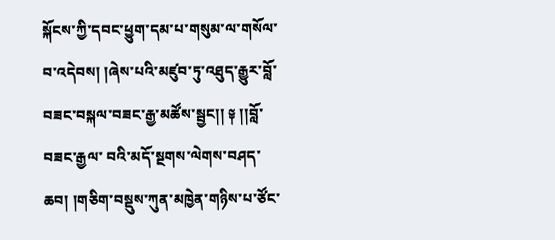སྐོངས་ཀྱི་དབང་ཕྱུག་དམ་པ་གསུམ་ལ་གསོལ་བ་འདེབས། །ཞེས་པའི་མཛུབ་ཏུ་འཐུད་རྒྱུར་བློ་བཟང་བསྐལ་བཟང་རྒྱ་མཚོས་སྦྱང།། ༈ །།བློ་བཟང་རྒྱལ་ བའི་མདོ་སྔགས་ལེགས་བཤད་ཆབ། །གཅིག་བསྡུས་ཀུན་མཁྱེན་གཉིས་པ་ཙོང་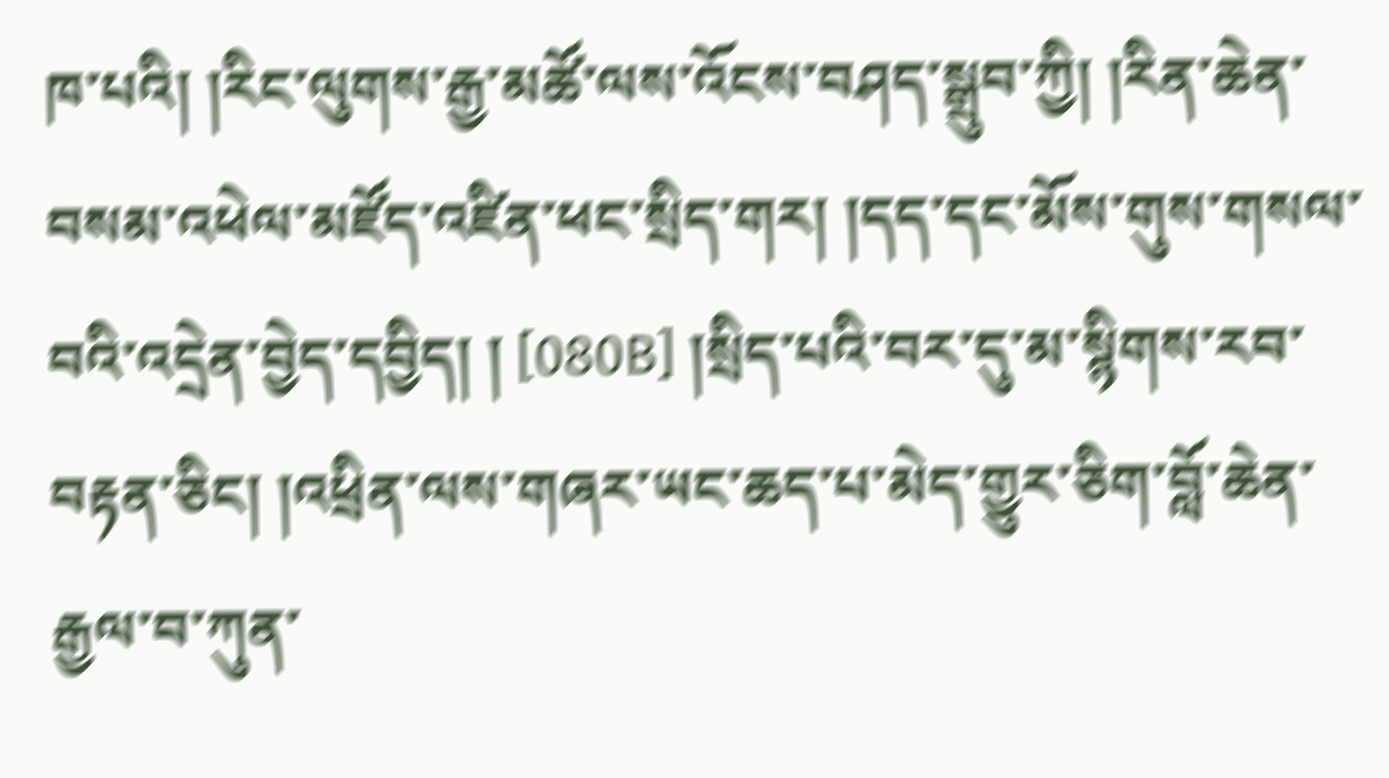ཁ་པའི། །རིང་ལུགས་རྒྱ་མཚོ་ལས་འོངས་བཤད་སྒྲུབ་ཀྱི། །རིན་ཆེན་བསམ་འཕེལ་མཛོད་འཛིན་ཕང་སྲིད་གར། །དད་དང་མོས་གུས་གསལ་བའི་འདྲེན་བྱེད་དབྱིད། ། [080B] །སྲིད་པའི་བར་དུ་མ་སྙིགས་རབ་བརྟན་ཅིང། །འཕྲིན་ལས་གཞར་ཡང་ཆད་པ་མེད་གྱུར་ཅིག་བློ་ཆེན་རྒྱལ་བ་ཀུན་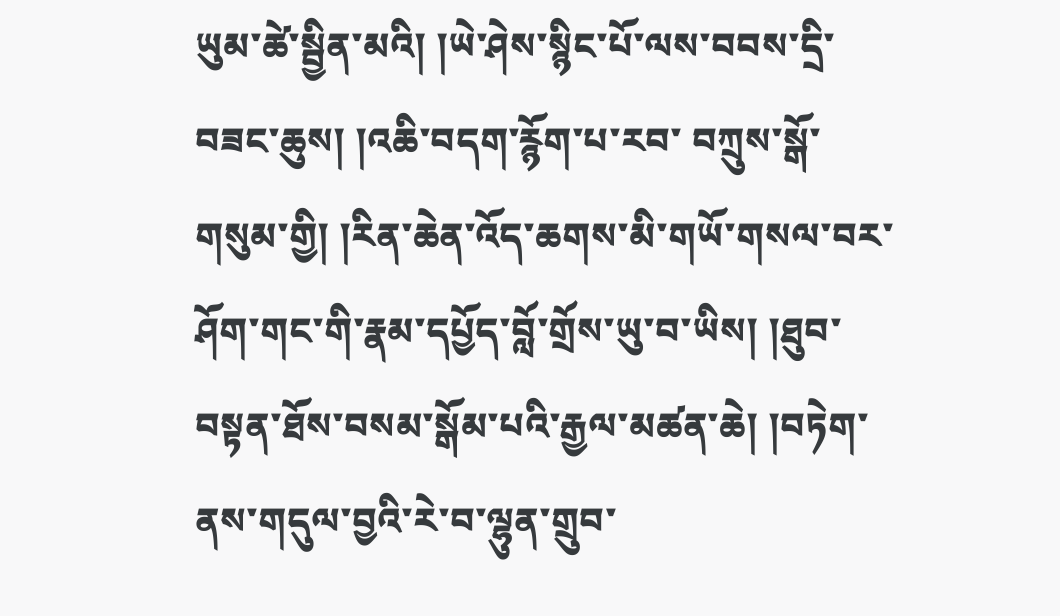ཡུམ་ཚེ་སྦྱིན་མའི། །ཡེ་ཤེས་སྙིང་པོ་ལས་བབས་དྲི་བཟང་ཆུས། །འཆི་བདག་རྙོག་པ་རབ་ བཀྲུས་སྒོ་གསུམ་གྱི། །རིན་ཆེན་འོད་ཆགས་མི་གཡོ་གསལ་བར་ཤོག་གང་གི་རྣམ་དཔྱོད་བློ་གྲོས་ཡུ་བ་ཡིས། །ཐུབ་བསྟན་ཐོས་བསམ་སྒོམ་པའི་རྒྱལ་མཚན་ཆེ། །བཏེག་ནས་གདུལ་བྱའི་རེ་བ་ལྷུན་གྲུབ་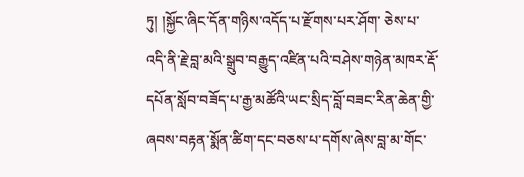ཏུ། །སྐྱོང་ཞིང་དོན་གཉིས་འདོད་པ་རྫོགས་པར་ཤོག་ ཅེས་པ་ འདི་ནི་རྗེ་བླ་མའི་སྒྲུབ་བརྒྱུད་འཛིན་པའི་བཤེས་གཉེན་མཁར་རྡོ་དཔོན་སློབ་བཟོད་པ་རྒྱ་མཚོའི་ཡང་སྲིད་བློ་བཟང་རིན་ཆེན་གྱི་ཞབས་བརྟན་སྨོན་ཚིག་དང་བཅས་པ་དགོས་ཞེས་བླ་མ་གོང་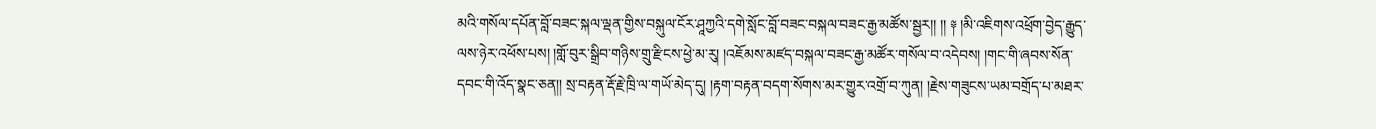མའི་གསོལ་དཔོན་བློ་བཟང་སྐལ་ལྡན་གྱིས་བསྐུལ་ངོར་ཤཱཀྱའི་དགེ་སློང་བློ་བཟང་བསྐལ་བཟང་རྒྱ་མཚོས་སྦྱར།། །། ༈ །མི་འཇིགས་འཕྲོག་བྱེད་རྒྱུད་ལས་ཉེར་འཕོས་པས། །གློ་བུར་སྒྲིབ་གཉིས་གྲུ་རྫིངས་ཕྱེ་མ་རུ། །འཇོམས་མཛད་བསྐལ་བཟང་རྒྱ་མཚོར་གསོལ་བ་འདེབས། །གང་གི་ཞབས་སོན་དབང་གི་འོད་སྣང་ཅན།། སྲ་བརྟན་རྡོ་རྗེ་ཁྲི་ལ་གཡོ་མེད་དུ། །རྟག་བརྟན་བདག་སོགས་མར་གྱུར་འགྲོ་བ་ཀུན། །རྗེས་གཟུངས་ཡམ་བགྲོད་པ་མཐར་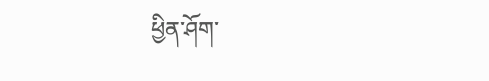ཕྱིན་ཤོག་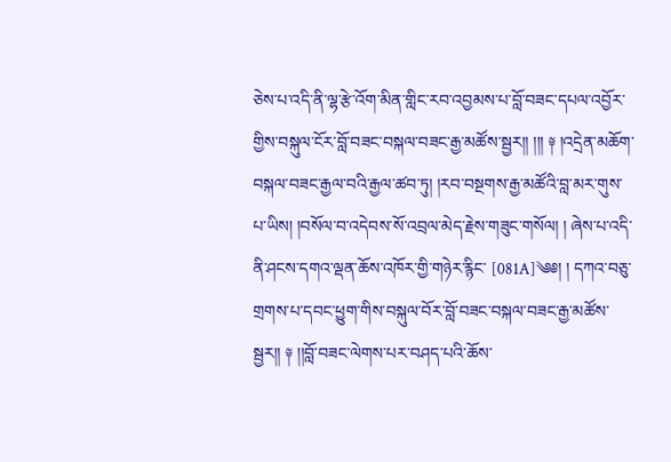ཅེས་པ་འདི་ནི་ལྷ་རྩེ་འོག་མིན་གླིང་རབ་འབྱམས་པ་བློ་བཟང་དཔལ་འབྱོར་གྱིས་བསྐུལ་ངོར་བློ་བཟང་བསྐལ་བཟང་རྒྱ་མཚོས་སྦྱར།། །།། ༈ །འདྲེན་མཆོག་བསྐལ་བཟང་རྒྱལ་བའི་རྒྱལ་ཚབ་ཏུ། །རབ་བསྔགས་རྒྱ་མཚོའི་བླ་མར་གུས་པ་ཡིས། །བསོལ་བ་འདེབས་སོ་འབྲལ་མེད་རྗེས་གཟུང་གསོལ། ། ཞེས་པ་འདི་ནི་ཤངས་དགའ་ལྡན་ཆོས་འཁོར་གྱི་གཉེར་རྙིང་ [081A]༄༅། ། དཀའ་བཅུ་གྲགས་པ་དབང་ཕྱུག་གིས་བསྐུལ་བོར་བློ་བཟང་བསྐལ་བཟང་རྒྱ་མཚོས་སྦྱར།། ༈ །།བློ་བཟང་ལེགས་པར་བཤད་པའི་ཆོས་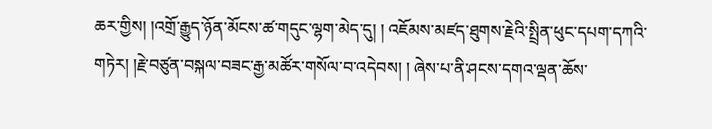ཆར་གྱིས། །འགྲོ་རྒྱུད་ཉོན་མོངས་ཚ་གདུང་ལྷག་མེད་དུ། ། འཇོམས་མཛད་ཐུགས་རྗེའི་སྤྲིན་ཕུང་དཔག་དཀའི་གཏེར། །རྗེ་བཙུན་བསྐལ་བཟང་རྒྱ་མཚོར་གསོལ་བ་འདེབས། ། ཞེས་པ་ནི་ཤངས་དགའ་ལྡན་ཆོས་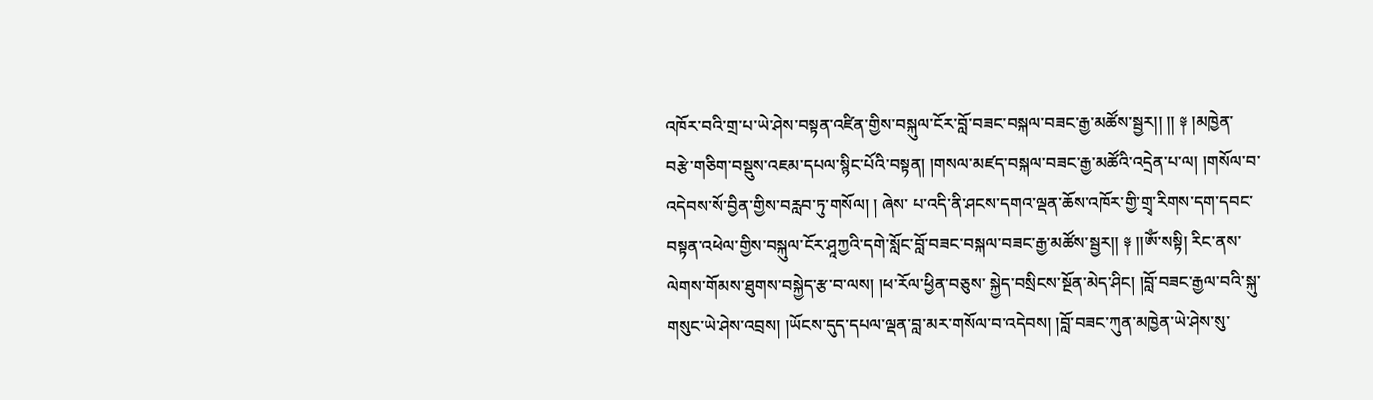འཁོར་བའི་གྲ་པ་ཡེ་ཤེས་བསྟན་འཛིན་གྱིས་བསྐུལ་ངོར་བློ་བཟང་བསྐལ་བཟང་རྒྱ་མཚོས་སྦྱར།། །། ༈ །མཁྱེན་བརྩེ་གཅིག་བསྡུས་འཇམ་དཔལ་སྙིང་པོའི་བསྟན། །གསལ་མཛད་བསྐལ་བཟང་རྒྱ་མཚོའི་འདྲེན་པ་ལ། །གསོལ་བ་འདེབས་སོ་བྱིན་གྱིས་བརླབ་ཏུ་གསོལ། ། ཞེས་ པ་འདི་ནི་ཤངས་དགའ་ལྡན་ཆོས་འཁོར་གྱི་གྲྭ་རིགས་དག་དབང་བསྟན་འཕེལ་གྱིས་བསྐུལ་ངོར་ཤཱཀྱའི་དགེ་སློང་བློ་བཟང་བསྐལ་བཟང་རྒྱ་མཚོས་སྦྱར།། ༈ །།ཨོཾ་སསྟི། རིང་ནས་ལེགས་གོམས་ཐུགས་བསྐྱེད་རྩ་བ་ལས། །ཕ་རོལ་ཕྱིན་བཅུས་ སྐྱེད་བསྲིངས་སྔོན་མེད་ཤིང། །བློ་བཟང་རྒྱལ་བའི་སྐུ་གསུང་ཡེ་ཤེས་འབྲས། །ཡོངས་དུད་དཔལ་ལྡན་བླ་མར་གསོལ་བ་འདེབས། །བློ་བཟང་ཀུན་མཁྱེན་ཡེ་ཤེས་སུ་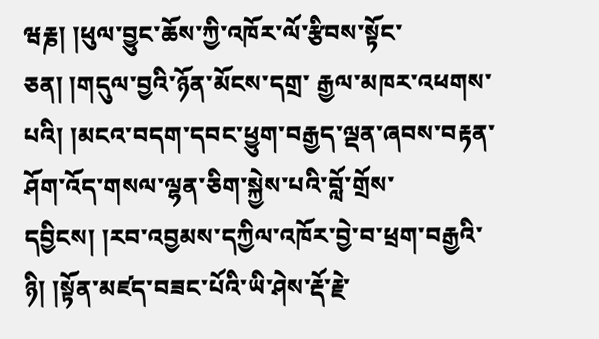ཝརྞ། །ཕུལ་བྱུང་ཆོས་ཀྱི་འཁོར་ལོ་རྩིབས་སྟོང་ཅན། །གདུལ་བྱའི་ཉོན་མོངས་དགྲ་ རྒྱལ་མཁར་འཕགས་པའི། །མངའ་བདག་དབང་ཕྱུག་བརྒྱད་ལྡན་ཞབས་བརྟན་ཤོག་འོད་གསལ་ལྷན་ཅིག་སྐྱེས་པའི་བློ་གྲོས་དབྱིངས། །རབ་འབྱམས་དཀྱིལ་འཁོར་བྱེ་བ་ཕྲག་བརྒྱའི་ཉི། །སྟོན་མཛད་བཟང་པོའི་ཡི་ཤེས་རྡོ་རྗེ་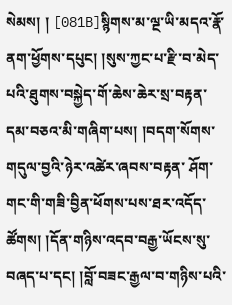སེམས། ། [081B]སྙིགས་མ་ལྔ་ཡི་མདའ་རྣོ་ནག་ཕྱོགས་དཔུང། །སུས་ཀྱང་པ་རྫི་བ་མེད་པའི་ཐུགས་བསྐྱེད་གོ་ཆེས་ཆེར་སྲ་བརྟན་དམ་བཅའ་མི་གཞིག་པས། །བདག་སོགས་གདུལ་བྱའི་ཉེར་འཚེར་ཞབས་བརྟན་ ཤོག་གང་གི་གཟི་བྱིན་ཕོགས་པས་ཐར་འདོད་ཚོགས། །དོན་གཉིས་འདབ་བརྒྱ་ཡོངས་སུ་བཞད་པ་དང། །བློ་བཟང་རྒྱལ་བ་གཉིས་པའི་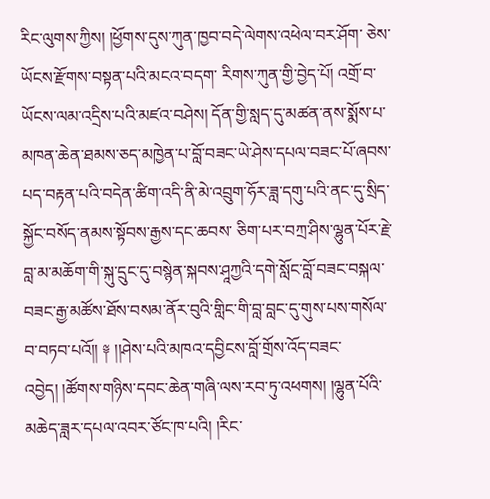རིང་ལུགས་ཀྱིས། །ཕྱོགས་དུས་ཀུན་ཁྱབ་བདེ་ལེགས་འཕེལ་བར་ཤོག་ ཅེས་ཡོངས་རྫོགས་བསྟན་པའི་མངའ་བདག་ རིགས་ཀུན་གྱི་བྱེད་པོ། འགྲོ་བ་ཡོངས་ལམ་འདྲིས་པའི་མཛའ་བཤེས། དོན་གྱི་སླད་དུ་མཚན་ནས་སྨོས་པ་མཁན་ཆེན་ཐམས་ཅད་མཁྱེན་པ་བློ་བཟང་ཡེ་ཤེས་དཔལ་བཟང་པོ་ཞབས་པད་བརྟན་པའི་བདེན་ཚིག་འདི་ནི་མེ་འབྲུག་ཧོར་ཟླ་དགུ་པའི་ནང་དུ་སྲིད་སྐྱོང་བསོད་ནམས་སྟོབས་རྒྱས་དང་ཆབས་ ཅིག་པར་བཀྲ་ཤིས་ལྷུན་པོར་རྗེ་བླ་མ་མཆོག་གི་སྐུ་དྲུང་དུ་བསྙེན་སྐབས་ཤཱཀྱའི་དགེ་སློང་བློ་བཟང་བསྐལ་བཟང་རྒྱ་མཚོས་ཐོས་བསམ་ནོར་བུའི་གླིང་གི་བླ་བླང་དུ་གུས་པས་གསོལ་བ་བཏབ་པའོ།། ༈ །།ཤེས་པའི་མཁའ་དབྱིངས་བློ་གྲོས་འོད་བཟང་ འབྱེད། །ཚོགས་གཉིས་དབང་ཆེན་གཞི་ལས་རབ་ཏུ་འཕགས། །ལྷུན་པོའི་མཆེད་ཟླར་དཔལ་འབར་ཙོང་ཁ་པའི། །རིང་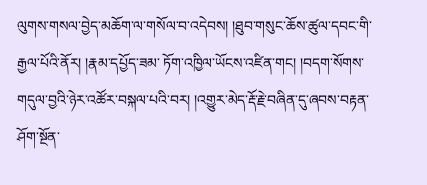ལུགས་གསལ་བྱེད་མཆོག་ལ་གསོལ་བ་འདེབས། །ཐུབ་གསུང་ཆོས་ཚུལ་དབང་གི་རྒྱལ་པོའི་ནོར། །རྣམ་དཔྱོད་ཟམ་ ཏོག་འཁྱིལ་ཡོངས་འཛིན་གང། །བདག་སོགས་གདུལ་བྱའི་ཉེར་འཚོར་བསྐལ་པའི་བར། །འགྱུར་མེད་རྡོ་རྗེ་བཞིན་དུ་ཞབས་བརྟན་ཤོག་སྔོན་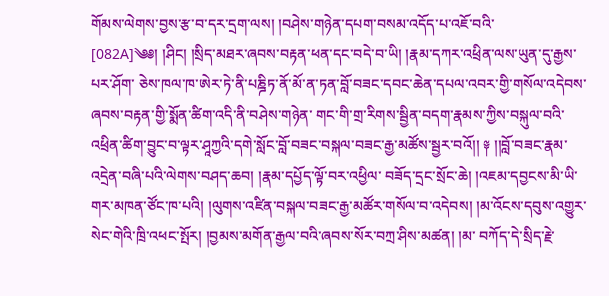གོམས་ལེགས་བྱས་རྩ་བ་དར་དྲག་ལས། །བཤེས་གཉེན་དཔག་བསམ་འདོད་པ་འཇོ་བའི་ [082A]༄༅། །ཤིང། །སྲིད་མཐར་ཞབས་བརྟན་ཕན་དང་བདེ་བ་ཡི། །རྣམ་དཀར་འཕྲིན་ལས་ཡུན་དུ་རྒྱས་པར་ཤོག་ ཅེས་ཁལ་ཁ་ཨེར་ཏེ་ནི་པཎྜིཏ་ནོ་མོ་ན་ཏན་བློ་བཟང་དབང་ཆེན་དཔལ་འབར་གྱི་གསོལ་འདེབས་ཞབས་བརྟན་གྱི་སྨོན་ཚིག་འདི་ནི་བཤེས་གཉེན་ གང་གི་གྲ་རིགས་སྦྱིན་བདག་རྣམས་ཀྱིས་བསྐུལ་བའི་འཕྲིན་ཚིག་བྱུང་བ་ལྟར་ཤཱཀྱའི་དགེ་སློང་བློ་བཟང་བསྐལ་བཟང་རྒྱ་མཚོས་སྦྱར་བའོ།། ༈ །།བློ་བཟང་རྣམ་འདྲེན་བཞི་པའི་ལེགས་བཤད་ཆབ། །རྣམ་དཔྱོད་ལྟོ་བར་འཕྱིལ་ བཟོད་དྲང་སྲོང་ཆེ། །འཇམ་དབྱངས་མི་ཡི་གར་མཁན་ཙོང་ཁ་པའི། །ལུགས་འཛིན་བསྐལ་བཟང་རྒྱ་མཚོར་གསོལ་བ་འདེབས། །མ་འོངས་དབུས་འགྱུར་སེང་གེའི་ཁྲི་འཕང་སྤོར། །བྱམས་མགོན་རྒྱལ་བའི་ཞབས་སོར་བཀྲ་ཤིས་མཚན། །མ་ བཀོད་དེ་སྲིད་རྗེ་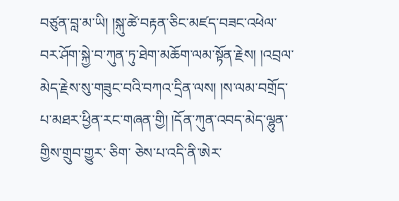བཙུན་བླ་མ་ཡི། །སྐུ་ཚེ་བརྟན་ཅིང་མཛད་བཟང་འཕེལ་བར་ཤོག་སྐྱེ་བ་ཀུན་ཏུ་ཐེག་མཆོག་ལམ་སྟོན་རྗེས། །འབྲལ་མེད་རྗེས་སུ་གཟུང་བའི་བཀའ་དྲིན་ལས། །ས་ལམ་བགྲོད་པ་མཐར་ཕྱིན་རང་གཞན་གྱི། །དོན་ཀུན་འབད་མེད་ལྷུན་གྱིས་གྲུབ་གྱུར་ ཅིག་ ཅེས་པ་འདི་ནི་ཨེར་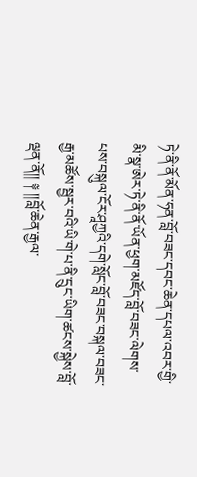ཏེ་ནི་ནོ་མོན་ཧན་བློ་བཟང་དབང་ཆེན་དཔལ་འབར་གྱི་མི་སྣ་ཨེར་ཏེ་ནི་ནོ་ཡོན་ཕྱག་མཛོད་བློ་བཟང་ལེགས་པས་བསྐུལ་ངོར་ཤཱཀྱའི་དགེ་སློང་བློ་བཟང་བསྐལ་བཟང་རྒྱ་མཚོས་སྦྱར་བའི་ཡི་གེ་པ་ནི་དྲུང་ཡིག་ཚངས་སྐྱེས་བློ་ལྡན་ནོ།། ༈ །།བློ་ཆེན་རྒྱལ་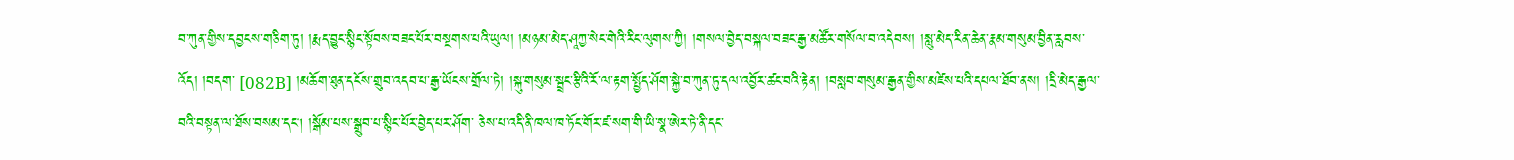བ་ཀུན་གྱིས་དབྱངས་གཅིག་ཏུ། །རྨད་བྱུང་སྙིང་སྟོབས་བཟང་པོར་བསྔགས་པའི་ཡུལ། །མཉམ་མེད་ཤཱཀྱ་སེང་གེའི་རིང་ལུགས་ཀྱི། །གསལ་བྱེད་བསྐལ་བཟང་རྒྱ་མཚོར་གསོལ་བ་འདེབས། །སླུ་མེད་རིན་ཆེན་རྣམ་གསུམ་བྱིན་རླབས་འོད། །བདག་ [082B] །མཆོག་ཐུན་དངོས་གྲུབ་འདབ་པ་རྒྱ་ཡོངས་གྲོལ་ཏེ། །སྐུ་གསུམ་སྦྲང་རྩིའི་རོ་ལ་རྟག་སྤྱོད་ཤོག་སྐྱེ་བ་ཀུན་ཏུ་དལ་འབྱོར་ཚང་བའི་རྟེན། །བསླབ་གསུམ་རྒྱན་གྱིས་མཛེས་པའི་དཔལ་ཐོབ་ནས། །དྲི་མེད་རྒྱལ་ བའི་བསྟན་ལ་ཐོས་བསམ་དང། །སྒོམ་པས་སྒྲུབ་པ་སྙིང་པོར་བྱེད་པར་ཤོག་ ཅེས་པ་འདི་ནི་ཁལ་ཁ་ཏོང་གོར་ཛ་སག་གི་ཡི་སྣ་ཨེར་ཏེ་ནི་དང་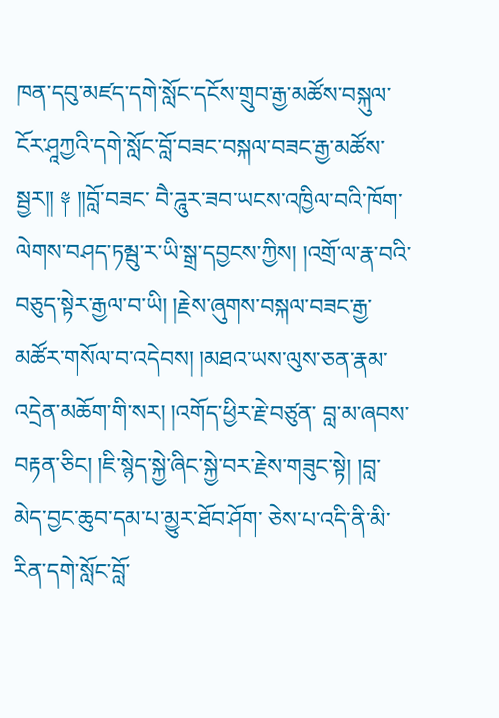ཁན་དབུ་མཛད་དགེ་སློང་དངོས་གྲུབ་རྒྱ་མཚོས་བསྐུལ་ངོར་ཤཱཀྱའི་དགེ་སློང་བློ་བཟང་བསྐལ་བཟང་རྒྱ་མཚོས་སྦྱར།། ༈ །།བློ་བཟང་ བཻ་ཌཱུར་ཟབ་ཡངས་འཁྱིལ་བའི་ཁོག་ལེགས་བཤད་ཏམྦུ་ར་ཡི་སྒྲ་དབྱངས་ཀྱིས། །འགྲོ་ལ་རྣ་བའི་བཅུད་སྟེར་རྒྱལ་བ་ཡི། །རྗེས་ཞུགས་བསྐལ་བཟང་རྒྱ་མཚོར་གསོལ་བ་འདེབས། །མཐའ་ཡས་ལུས་ཅན་རྣམ་འདྲེན་མཆོག་གི་སར། །འགོད་ཕྱིར་རྗེ་བཙུན་ བླ་མ་ཞབས་བརྟན་ཅིང། །ཇི་སྙེད་སྐྱེ་ཞིང་སྐྱེ་བར་རྗེས་གཟུང་སྟེ། །བླ་མེད་བྱང་ཆུབ་དམ་པ་མྱུར་ཐོབ་ཤོག་ ཅེས་པ་འདི་ནི་མི་རིན་དགེ་སློང་བློ་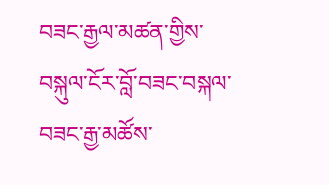བཟང་རྒྱལ་མཚན་གྱིས་བསྐུལ་ངོར་བློ་བཟང་བསྐལ་བཟང་རྒྱ་མཚོས་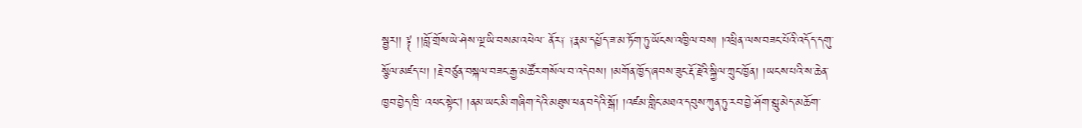སྦྱར།། ༈ །།བློ་གྲོས་ཡེ་ཤེས་ལྔ་ཡི་བསམ་འཕེལ་ ནོར༑ ༑རྣམ་དཔྱོད་ཟ་མ་ཏོག་ཏུ་ཡོངས་འཁྱིལ་བས། །འཕྲིན་ལས་བཟང་པོའི་འདོད་དགུ་སྩོལ་མཛད་པ། །རྗེ་བཙུན་བསྐལ་བཟང་རྒྱ་མཚོར་གསོལ་བ་འདེབས། །མགོན་ཁྱོད་ཞབས་ཟུང་རྡོ་རྗེའི་སྐྱིལ་ཀྲུང་ཁྱོན། །ཡངས་པའི་ས་ཆེན་ཁྱབ་བྱེད་ཁྲི་ འཕང་སྟེང། །ནམ་ཡང་མི་གཞིག་དེའི་མཐུས་ཕན་བདེའི་སྒོ། །འཛམ་གླིང་མཐའ་དབུས་ཀུན་ཏུ་རབ་བྱེ་ཤོག་སླུ་མེད་མཆོག་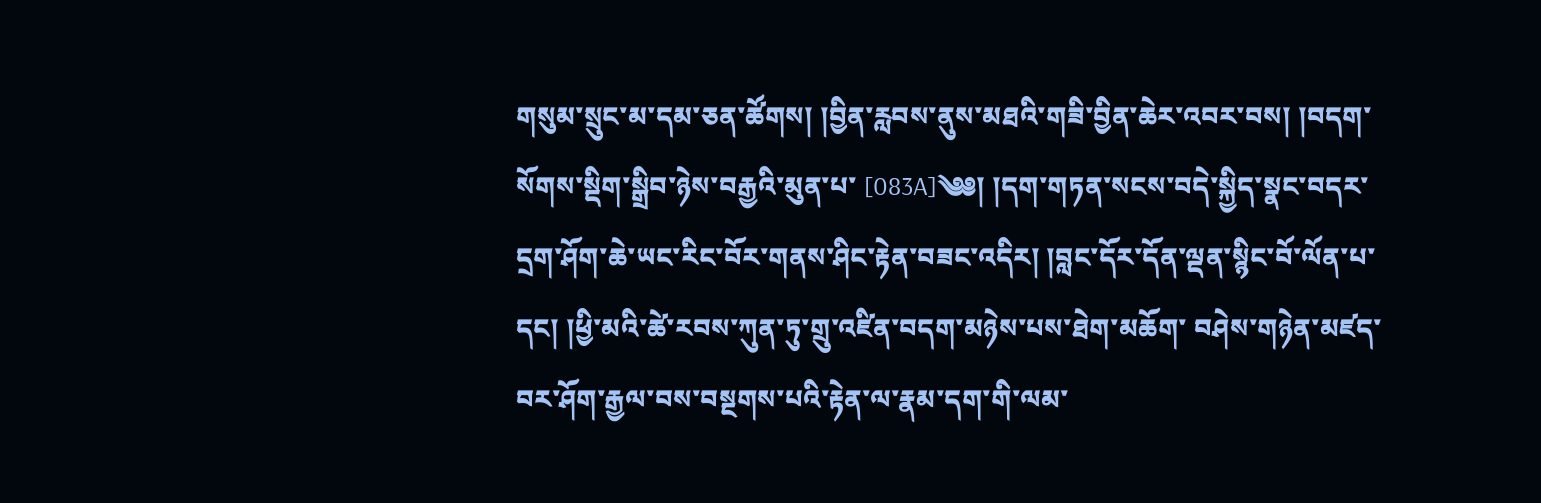གསུམ་སྲུང་མ་དམ་ཅན་ཚོགས། །བྱིན་རླབས་ནུས་མཐའི་གཟི་བྱིན་ཆེར་འབར་བས། །བདག་སོགས་སྡིག་སྒྲིབ་ཉེས་བརྒྱའི་མུན་པ་ [083A]༄༅། །དག་གཏན་སངས་བདེ་སྐྱིད་སྣང་བདར་དྲག་ཤོག་ཆེ་ཡང་རིང་བོར་གནས་ཤིང་རྟེན་བཟང་འདིར། །བླང་དོར་དོན་ལྡན་སྙིང་བོ་ལོན་པ་དང། །ཕྱི་མའི་ཚེ་རབས་ཀུན་ཏུ་གྲུ་འཛིན་བདག་མཉེས་པས་ཐེག་མཆོག་ བཤེས་གཉེན་མཛད་བར་ཤོག་རྒྱལ་བས་བསྔགས་པའི་རྟེན་ལ་རྣམ་དག་གི་ལམ་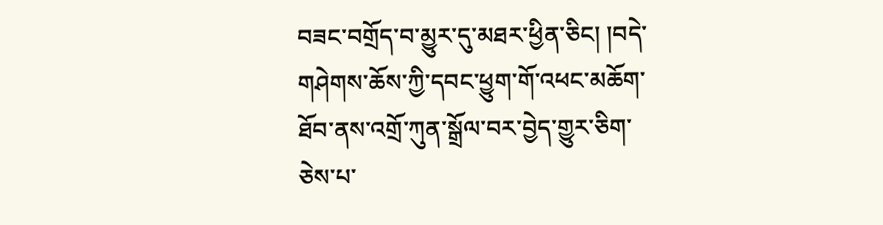བཟང་བགྲོད་བ་མྱུར་དུ་མཐར་ཕྱིན་ཅིང། །བདེ་གཤེགས་ཆོས་ཀྱི་དབང་ཕྱུག་གོ་འཕང་མཆོག་ཐོབ་ནས་འགྲོ་ཀུན་སྒྲོལ་བར་བྱེད་གྱུར་ཅིག་ ཅེས་པ་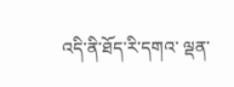འདི་ནི་ཐོད་རི་དགའ་ ལྡན་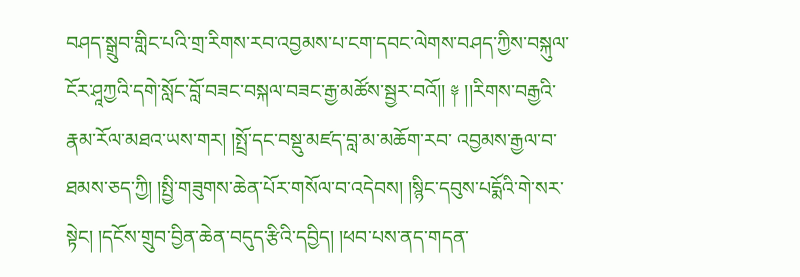བཤད་སྒྲུབ་གླིང་པའི་གྲ་རིགས་རབ་འབྱམས་པ་ངག་དབང་ལེགས་བཤད་ཀྱིས་བསྐུལ་ངོར་ཤཱཀྱའི་དགེ་སློང་བློ་བཟང་བསྐལ་བཟང་རྒྱ་མཚོས་སྦྱར་བའོ།། ༈ །།རིགས་བརྒྱའི་རྣམ་རོལ་མཐའ་ཡས་གར། །སྤྲོ་དང་བསྡུ་མཛད་བླ་མ་མཆོག་རབ་ འབྱམས་རྒྱལ་བ་ཐམས་ཅད་ཀྱི། །སྤྱི་གཟུགས་ཆེན་པོར་གསོལ་བ་འདེབས། །སྙིང་དབུས་པདྨོའི་གེ་སར་སྟེང། །དངོས་གྲུབ་བྱིན་ཆེན་བདུད་རྩིའི་དབྱིད། །ཕབ་པས་ནད་གདན་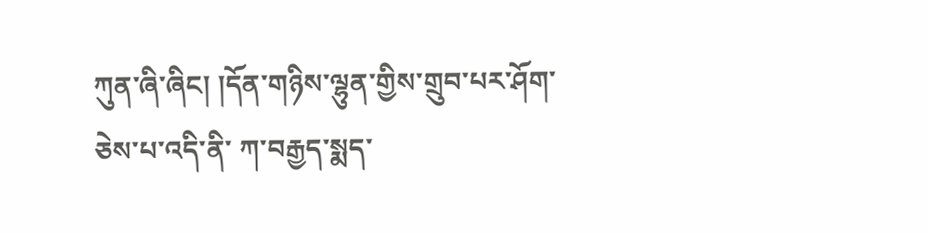ཀུན་ཞི་ཞིང། །དོན་གཉིས་ལྷུན་གྱིས་གྲུབ་པར་ཤོག་ ཅེས་པ་འདི་ནི་ ཀ་བརྒྱད་སྨད་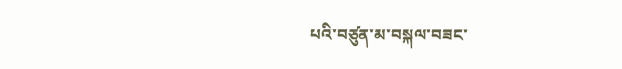པའི་བཙུན་མ་བསྐལ་བཟང་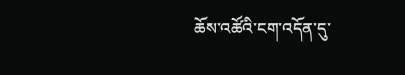ཆོས་འཚོའི་ངག་འདོན་དུ་